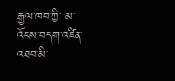རྒྱལ་ཁབ་ཀྱི་ མ་འོངས་བདག་འཛིན་འཐབ་མི་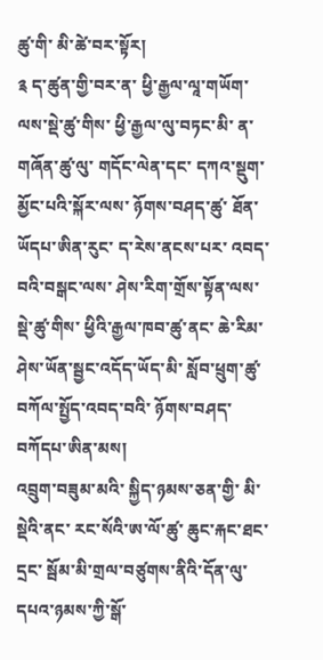ཚུ་གི་ མི་ཚེ་བར་སྟོར།
༉ ད་ཚུན་གྱི་བར་ན་ ཕྱི་རྒྱལ་ལཱ་གཡོག་ལས་སྡེ་ཚུ་གིས་ ཕྱི་རྒྱལ་ལུ་བཏང་མི་ ན་གཞོན་ཚུ་ལུ་ གདོང་ལེན་དང་ དཀའ་སྡུག་མྱོང་པའི་སྐོར་ལས་ ཉོགས་བཤད་ཚུ་ ཐོན་ཡོདཔ་ཨིན་རུང་ ད་རེས་ནངས་པར་ འབད་བའི་བསྒང་ལས་ ཤེས་རིག་གྲོས་སྟོན་ལས་སྡེ་ཚུ་གིས་ ཕྱིའི་རྒྱལ་ཁབ་ཚུ་ནང་ ཆེ་རིམ་ཤེས་ཡོན་སྦྱང་འདོད་ཡོད་མི་ སློབ་ཕྲུག་ཚུ་ བཀོལ་སྤྱོད་འབད་བའི་ ཉོགས་བཤད་བཀོདཔ་ཨིན་མས།
འབྲུག་བཟུམ་མའི་ སྐྱིད་ཉམས་ཅན་གྱི་ མི་སྡེའི་ནང་ རང་སོའི་ཨ་ལོ་ཚུ་ ཆུང་རྐང་ཐང་དྲང་ སྦོམ་མི་གྲལ་བཙུགས་ནིའི་དོན་ལུ་ དཔའ་ཉམས་ཀྱི་སྒོ་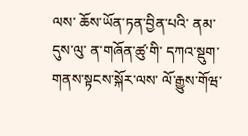ལས་ ཆོས་ཡོན་ཏན་བྱིན་པའི་ ནམ་དུས་ལུ་ ན་གཞོན་ཚུ་གི་ དཀའ་སྡུག་གནས་སྟངས་སྐོར་ལས་ ལོ་རྒྱུས་གོཝ་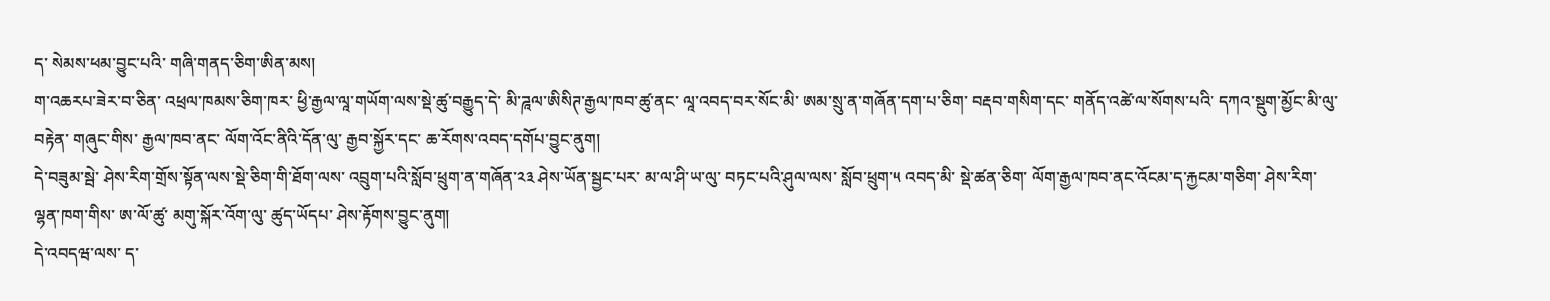ད་ སེམས་ཕམ་བྱུང་པའི་ གཞི་གནད་ཅིག་ཨིན་མས།
ག་འཆརཔ་ཟེར་བ་ཅིན་ འཕྲལ་ཁམས་ཅིག་ཁར་ ཕྱི་རྒྱལ་ལཱ་གཡོག་ལས་སྡེ་ཚུ་བརྒྱུད་དེ་ མི་ཌཱལ་ཨིསིཊ་རྒྱལ་ཁབ་ཚུ་ནང་ ལཱ་འབད་བར་སོང་མི་ ཨམ་སྲུ་ན་གཞོན་དག་པ་ཅིག་ བརྡབ་གསིག་དང་ གནོད་འཚེ་ལ་སོགས་པའི་ དཀའ་སྡུག་མྱོང་མི་ལུ་བརྟེན་ གཞུང་གིས་ རྒྱལ་ཁབ་ནང་ ལོག་འོང་ནིའི་དོན་ལུ་ རྒྱབ་སྐྱོར་དང་ ཆ་རོགས་འབད་དགོཔ་བྱུང་ནུག།
དེ་བཟུམ་སྦེ་ ཤེས་རིག་གྲོས་སྟོན་ལས་སྡེ་ཅིག་གི་ཐོག་ལས་ འབྲུག་པའི་སློབ་ཕྲུག་ན་གཞོན་༢༣ ཤེས་ཡོན་སྦྱང་པར་ མ་ལ་ཤི་ཡ་ལུ་ བཏང་པའི་ཤུལ་ལས་ སློབ་ཕྲུག་༥ འབད་མི་ སྡེ་ཚན་ཅིག་ ལོག་རྒྱལ་ཁབ་ནང་འོངམ་ད་རྐྱངམ་གཅིག་ ཤེས་རིག་ལྷན་ཁག་གིས་ ཨ་ལོ་ཚུ་ མགུ་སྐོར་འོག་ལུ་ ཚུད་ཡོདཔ་ ཤེས་རྟོགས་བྱུང་ནུག།
དེ་འབདཝ་ལས་ ད་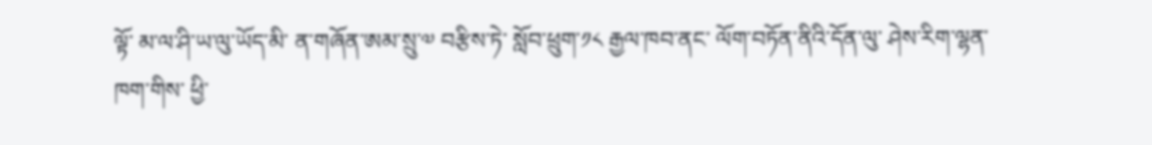ལྟོ་ མ་ལ་ཤི་ཡ་ལུ་ཡོད་མི་ ན་གཞོན་ཨམ་སྲུ་༧ བརྩིས་ཏེ་ སློབ་ཕྲུག་༡༨ རྒྱལ་ཁབ་ནང་ ལོག་བཏོན་ནིའི་དོན་ལུ་ ཤེས་རིག་ལྷན་ཁག་གིས་ ཕྱི་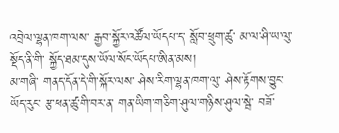འབྲེལ་ལྷན་ཁག་ལས་ རྒྱབ་སྐྱོར་འཚོལ་ཡོདཔ་ད་ སློབ་ཕྲུག་ཚུ་ མ་ལ་ཤི་ཡ་ལུ་ སྡོད་ནི་གི་ སྐྱོད་ཐམ་དུས་ཡོལ་སོང་ཡོདཔ་ཨིན་མས།
མ་གཞི་ གནད་དོན་དེ་གི་སྐོར་ལས་ ཤེས་རིག་ལྷན་ཁག་ལུ་ ཤེས་རྟོགས་བྱུང་ཡོད་རུང་ རྩ་ཕན་ཚུ་གི་བར་ན་ གན་ཡིག་གཅིག་ཤུལ་གཉིས་ཤུལ་སྦེ་ བཟོ་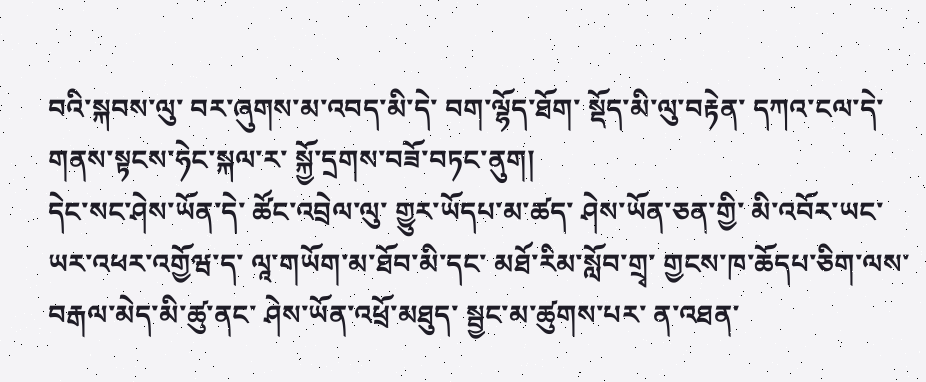བའི་སྐབས་ལུ་ བར་ཞུགས་མ་འབད་མི་དེ་ བག་ལྷོད་ཐོག་ སྡོད་མི་ལུ་བརྟེན་ དཀའ་ངལ་དེ་ གནས་སྟངས་ཧེང་སྐལ་ར་ སྐྱོ་དྲགས་བཟོ་བཏང་ནུག།
དེང་སང་ཤེས་ཡོན་དེ་ ཚོང་འབྲེལ་ལུ་ གྱུར་ཡོདཔ་མ་ཚད་ ཤེས་ཡོན་ཅན་གྱི་ མི་འབོར་ཡང་ ཡར་འཕར་འགྱོཝ་ད་ ལཱ་གཡོག་མ་ཐོབ་མི་དང་ མཐོ་རིམ་སློབ་གྲྭ་ གྱངས་ཁ་ཆོདཔ་ཅིག་ལས་བརྒལ་མེད་མི་ཚུ་ནང་ ཤེས་ཡོན་འཕྲོ་མཐུད་ སྦྱང་མ་ཚུགས་པར་ ན་འཐན་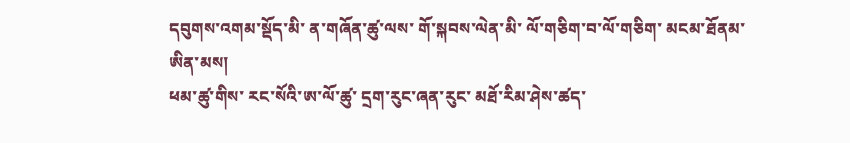དབུགས་འགམ་སྡོད་མི་ ན་གཞོན་ཚུ་ལས་ གོ་སྐབས་ལེན་མི་ ལོ་གཅིག་བ་ལོ་གཅིག་ མངམ་ཐོནམ་ཨིན་མས།
ཕམ་ཚུ་གིས་ རང་སོའི་ཨ་ལོ་ཚུ་ དྲག་རུང་ཞན་རུང་ མཐོ་རིམ་ཤེས་ཚད་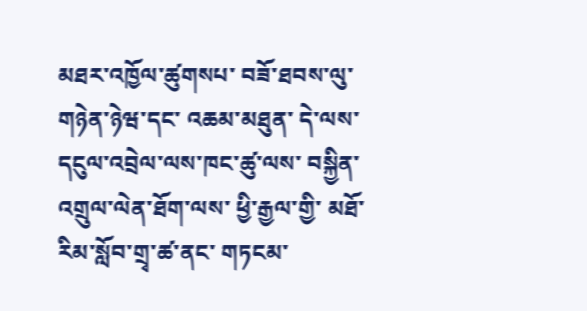མཐར་འཁྱོལ་ཚུགསཔ་ བཟོ་ཐབས་ལུ་ གཉེན་ཉེཝ་དང་ འཆམ་མཐུན་ དེ་ལས་ དངུལ་འབྲེལ་ལས་ཁང་ཚུ་ལས་ བསྐྱིན་འགྲུལ་ལེན་ཐོག་ལས་ ཕྱི་རྒྱལ་གྱི་ མཐོ་རིམ་སློབ་གྲྭ་ཚ་ནང་ གཏངམ་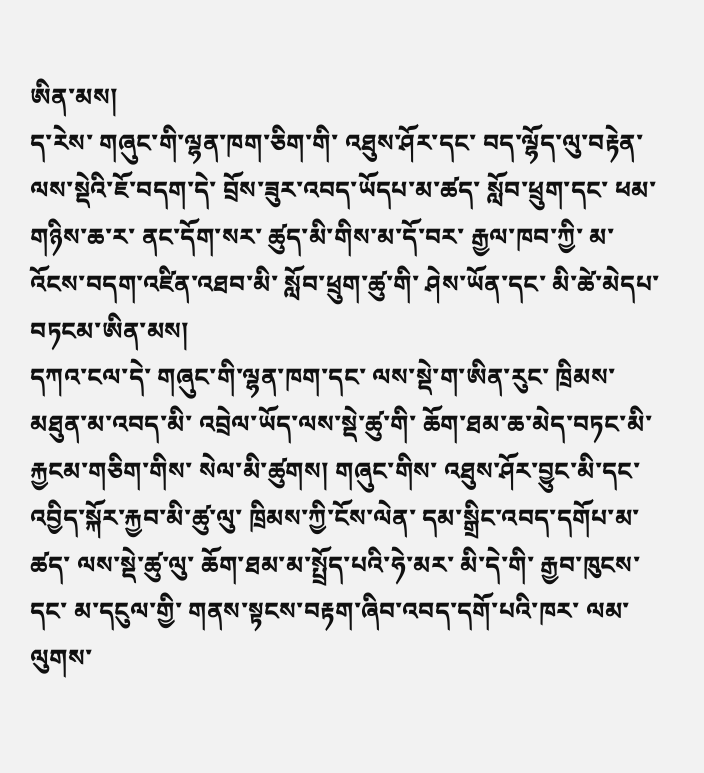ཨིན་མས།
ད་རེས་ གཞུང་གི་ལྷན་ཁག་ཅིག་གི་ འཐུས་ཤོར་དང་ བད་ལྷོད་ལུ་བརྟེན་ ལས་སྡེའི་ཇོ་བདག་དེ་ བྲོས་ཟུར་འབད་ཡོདཔ་མ་ཚད་ སློབ་ཕྲུག་དང་ ཕམ་གཉིས་ཆ་ར་ ནང་དོག་སར་ ཚུད་མི་གིས་མ་དོ་བར་ རྒྱལ་ཁབ་ཀྱི་ མ་འོངས་བདག་འཛིན་འཐབ་མི་ སློབ་ཕྲུག་ཚུ་གི་ ཤེས་ཡོན་དང་ མི་ཚེ་མེདཔ་བཏངམ་ཨིན་མས།
དཀའ་ངལ་དེ་ གཞུང་གི་ལྷན་ཁག་དང་ ལས་སྡེ་ག་ཨིན་རུང་ ཁྲིམས་མཐུན་མ་འབད་མི་ འབྲེལ་ཡོད་ལས་སྡེ་ཚུ་གི་ ཆོག་ཐམ་ཆ་མེད་བཏང་མི་རྐྱངམ་གཅིག་གིས་ སེལ་མི་ཚུགས། གཞུང་གིས་ འཐུས་ཤོར་བྱུང་མི་དང་ འབྱིད་སྐོར་རྐྱབ་མི་ཚུ་ལུ་ ཁྲིམས་ཀྱི་ངོས་ལེན་ དམ་སྒྲིང་འབད་དགོཔ་མ་ཚད་ ལས་སྡེ་ཚུ་ལུ་ ཆོག་ཐམ་མ་སྤྲོད་པའི་ཧེ་མར་ མི་དེ་གི་ རྒྱབ་ཁུངས་དང་ མ་དངུལ་གྱི་ གནས་སྟངས་བརྟག་ཞིབ་འབད་དགོ་པའི་ཁར་ ལམ་ལུགས་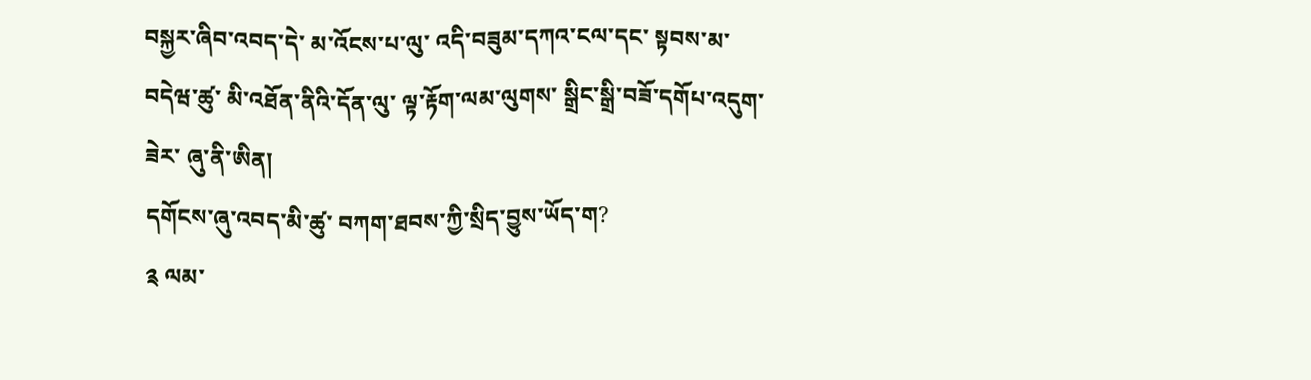བསྐྱར་ཞིབ་འབད་དེ་ མ་འོངས་པ་ལུ་ འདི་བཟུམ་དཀའ་ངལ་དང་ སྟབས་མ་བདེཝ་ཚུ་ མི་འཐོན་ནིའི་དོན་ལུ་ ལྟ་རྟོག་ལམ་ལུགས་ སྒྲིང་སྒྲི་བཟོ་དགོཔ་འདུག་ཟེར་ ཞུ་ནི་ཨིན།
དགོངས་ཞུ་འབད་མི་ཚུ་ བཀག་ཐབས་ཀྱི་སྲིད་བྱུས་ཡོད་ག?
༉ ལམ་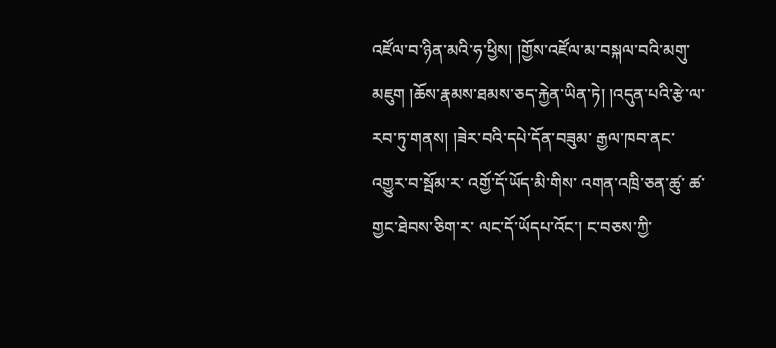འཛོལ་བ་ཉིན་མའི་ཧ་ཕྱིས། །གྱོས་འཛོལ་མ་བསྐལ་བའི་མགུ་མཇུག །ཆོས་རྣམས་ཐམས་ཅད་རྐྱེན་ཡིན་ཏེ། །འདུན་པའི་རྩེ་ལ་རབ་ཏུ་གནས། །ཟེར་བའི་དཔེ་དོན་བཟུམ་ རྒྱལ་ཁབ་ནང་ འགྱུར་བ་སྦོམ་ར་ འགྱོ་དོ་ཡོད་མི་གིས་ འགན་འཁྲི་ཅན་ཚུ་ ཚ་གྱང་ཐེབས་ཅིག་ར་ ལང་དོ་ཡོདཔ་འོང་། ང་བཅས་ཀྱི་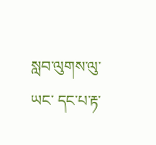སླབ་ལུགས་ལུ་ཡང་ དང་པ་རྟ་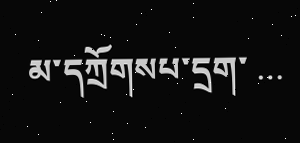མ་དཀྲོགསཔ་དྲག་ …